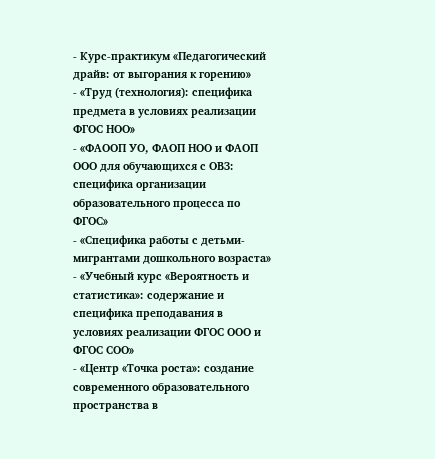- Курс-практикум «Педагогический драйв: от выгорания к горению»
- «Труд (технология): специфика предмета в условиях реализации ФГОС НОО»
- «ФАООП УО, ФАОП НОО и ФАОП ООО для обучающихся с ОВЗ: специфика организации образовательного процесса по ФГОС»
- «Специфика работы с детьми-мигрантами дошкольного возраста»
- «Учебный курс «Вероятность и статистика»: содержание и специфика преподавания в условиях реализации ФГОС ООО и ФГОС СОО»
- «Центр «Точка роста»: создание современного образовательного пространства в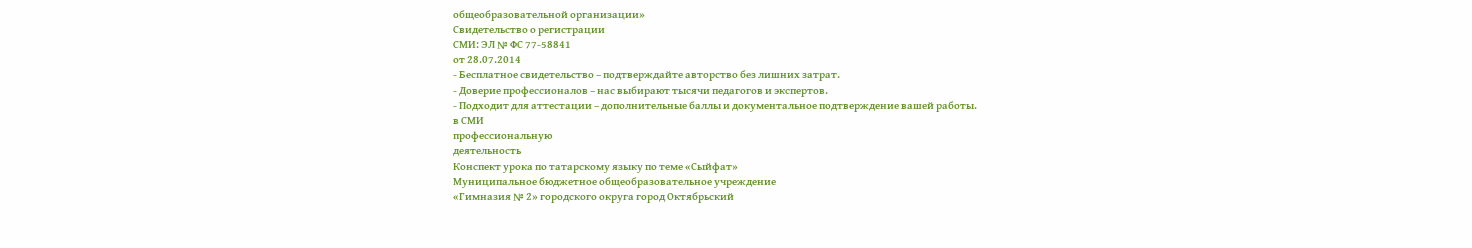общеобразовательной организации»
Свидетельство о регистрации
СМИ: ЭЛ № ФС 77-58841
от 28.07.2014
- Бесплатное свидетельство – подтверждайте авторство без лишних затрат.
- Доверие профессионалов – нас выбирают тысячи педагогов и экспертов.
- Подходит для аттестации – дополнительные баллы и документальное подтверждение вашей работы.
в СМИ
профессиональную
деятельность
Конспект урока по татарскому языку по теме «Сыйфат»
Муниципальное бюджетное общеобразовательное учреждение
«Гимназия № 2» городского округа город Октябрьский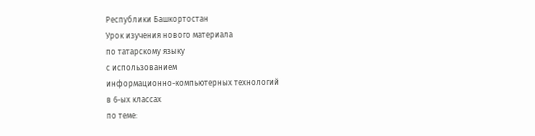Республики Башкортостан
Урок изучения нового материала
по татарскому языку
с использованием
информационно-компьютерных технологий
в 6-ых классах
по теме: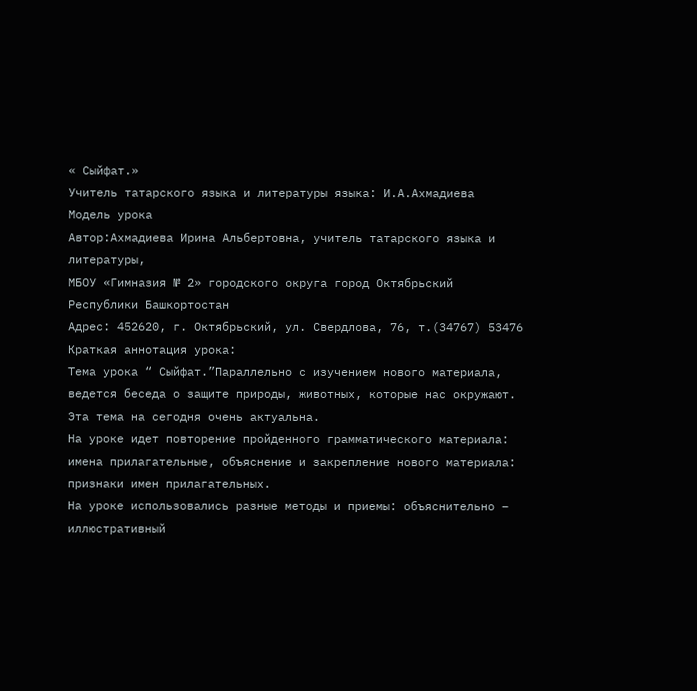« Сыйфат.»
Учитель татарского языка и литературы языка: И.А.Ахмадиева
Модель урока
Автор:Ахмадиева Ирина Альбертовна, учитель татарского языка и литературы,
МБОУ «Гимназия № 2» городского округа город Октябрьский
Республики Башкортостан
Адрес: 452620, г. Октябрьский, ул. Свердлова, 76, т.(34767) 53476
Краткая аннотация урока:
Тема урока “ Сыйфат.”Параллельно с изучением нового материала, ведется беседа о защите природы, животных, которые нас окружают. Эта тема на сегодня очень актуальна.
На уроке идет повторение пройденного грамматического материала: имена прилагательные, объяснение и закрепление нового материала: признаки имен прилагательных.
На уроке использовались разные методы и приемы: объяснительно – иллюстративный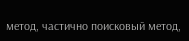метод, частично поисковый метод,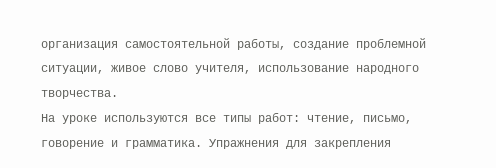организация самостоятельной работы, создание проблемной ситуации, живое слово учителя, использование народного творчества.
На уроке используются все типы работ: чтение, письмо, говорение и грамматика. Упражнения для закрепления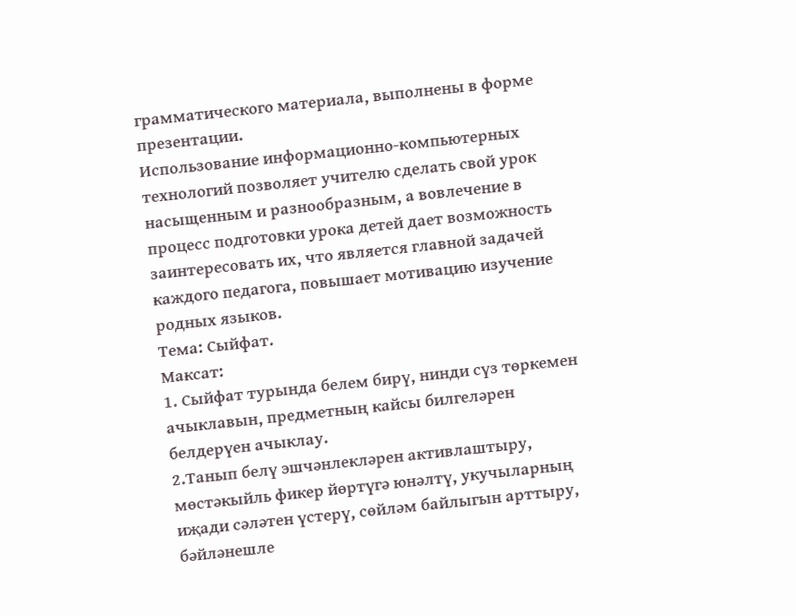грамматического материала, выполнены в форме презентации.
Использование информационно-компьютерных технологий позволяет учителю сделать свой урок насыщенным и разнообразным, а вовлечение в процесс подготовки урока детей дает возможность заинтересовать их, что является главной задачей каждого педагога, повышает мотивацию изучение родных языков.
Тема: Сыйфат.
Максат:
1. Сыйфат турында белем бирү, нинди сүз төркемен ачыклавын, предметның кайсы билгеләрен белдерүен ачыклау.
2.Танып белү эшчәнлекләрен активлаштыру, мөстәкыйль фикер йөртүгә юнәлтү, укучыларның иҗади сәләтен үстерү, сөйләм байлыгын арттыру, бәйләнешле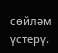сөйләм үстерү.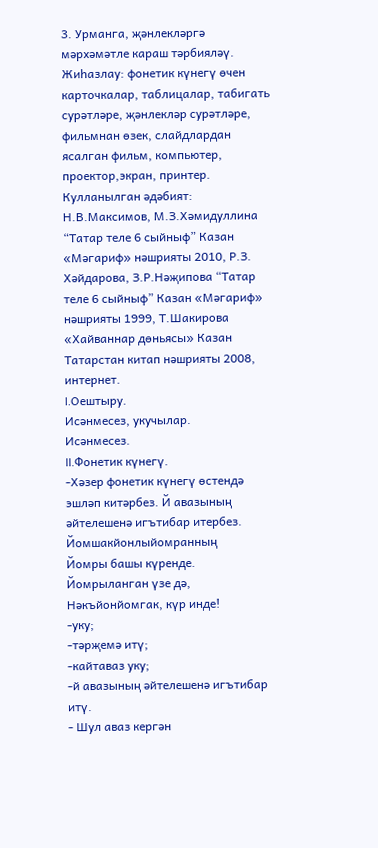3. Урманга, җәнлекләргә мәрхәмәтле караш тәрбияләү.
Жиhазлау: фонетик күнегү өчен карточкалар, таблицалар, табигать сурәтләре, җәнлекләр сурәтләре, фильмнан өзек, слайдлардан ясалган фильм, компьютер, проектор,экран, принтер.
Кулланылган әдәбият: Н.В.Максимов, М.З.Хәмидуллина “Татар теле 6 сыйныф” Казан «Мәгариф» нәшрияты 2010, Р.З. Хәйдарова, З.Р.Нәҗипова “Татар теле 6 сыйныф” Казан «Мәгариф» нәшрияты 1999, Т.Шакирова «Хайваннар дөньясы» Казан Татарстан китап нәшрияты 2008, интернет.
I.Оештыру.
Исәнмесез, укучылар.
Исәнмесез.
II.Фонетик күнегү.
-Хәзер фонетик күнегү өстендә эшләп китәрбез. Й авазының әйтелешенә игътибар итербез.
Йомшакйонлыйомранның
Йомры башы күренде.
Йомрыланган үзе дә,
Нәкъйонйомгак, күр инде!
-уку;
-тәрҗемә итү;
-кайтаваз уку;
-й авазының әйтелешенә игътибар итү.
- Шул аваз кергән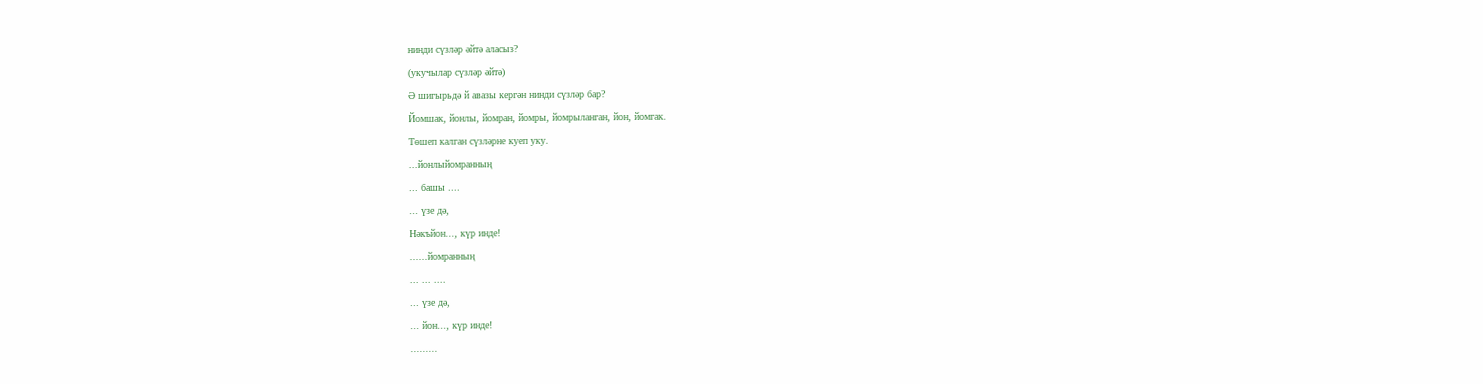нинди сүзләр әйтә аласыз?
(укучылар сүзләр әйтә)
Ә шигырьдә й авазы кергән нинди сүзләр бар?
Йомшак, йонлы, йомран, йомры, йомрыланган, йон, йомгак.
Төшеп калган сүзләрне куеп уку.
...йонлыйомранның
... башы ....
... үзе дә,
Нәкъйон..., күр инде!
......йомранның
... ... ....
... үзе дә,
... йон..., күр инде!
.........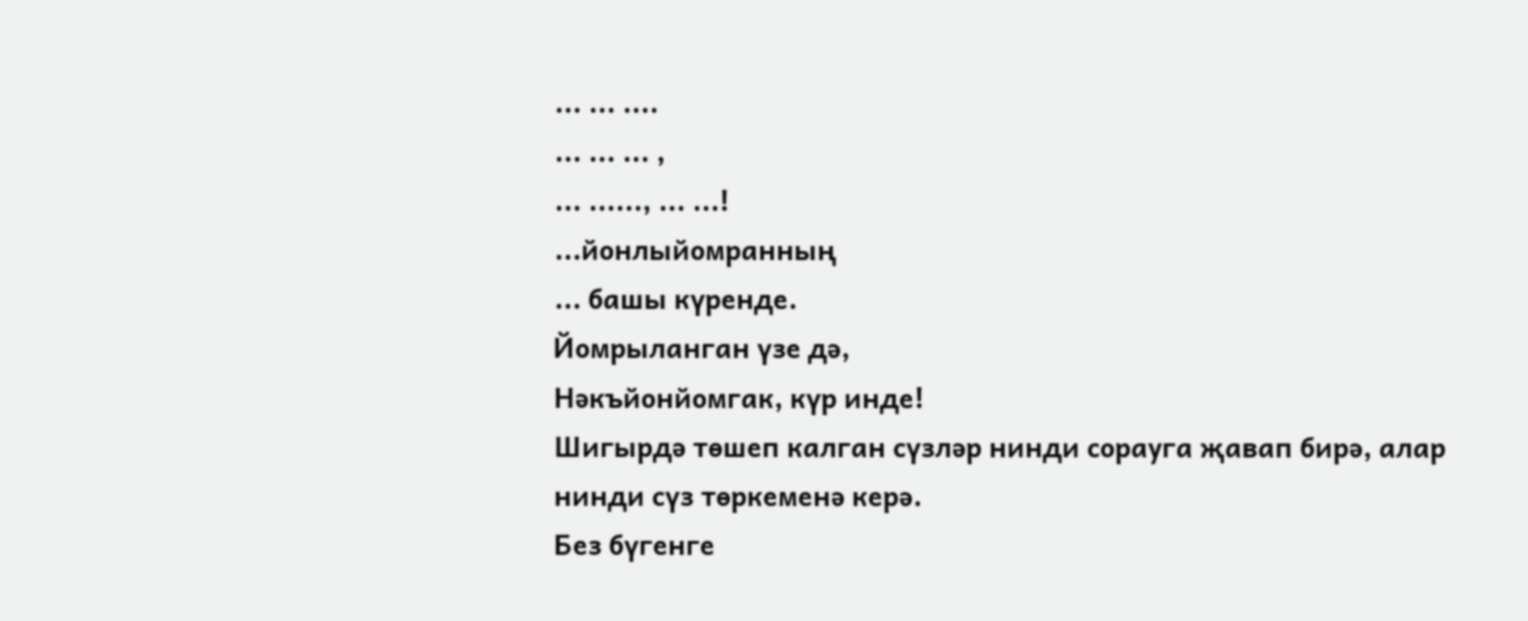... ... ....
... ... ... ,
... ......, ... ...!
...йонлыйомранның
... башы күренде.
Йомрыланган үзе дә,
Нәкъйонйомгак, күр инде!
Шигырдә төшеп калган сүзләр нинди сорауга җавап бирә, алар нинди сүз төркеменә керә.
Без бүгенге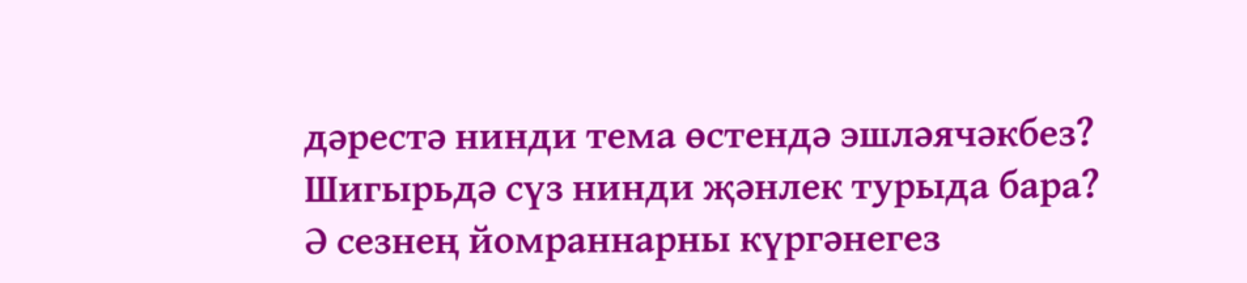дәрестә нинди тема өстендә эшләячәкбез?
Шигырьдә сүз нинди җәнлек турыда бара?
Ә сезнең йомраннарны күргәнегез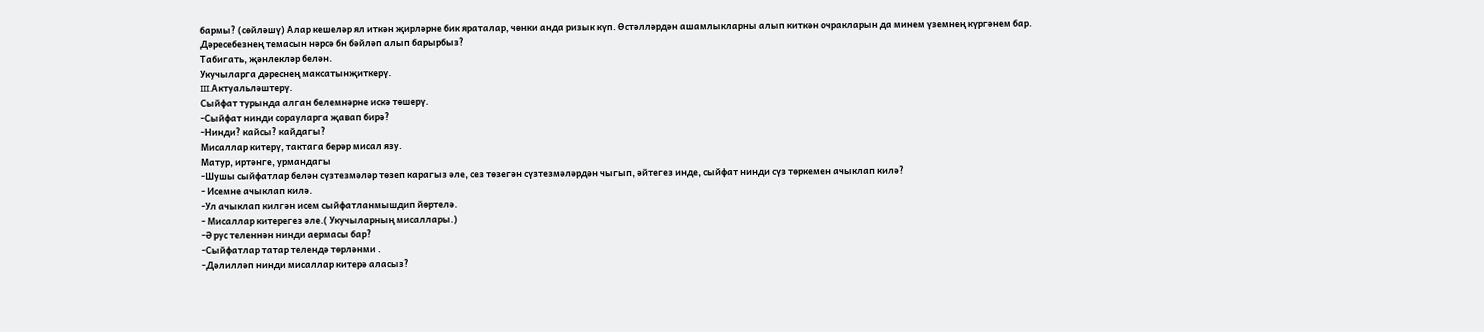бармы? (сөйләшү) Алар кешеләр ял иткән җирләрне бик яраталар, чөнки анда ризык күп. Өстәлләрдән ашамлыкларны алып киткән очракларын да минем үземнең күргәнем бар.
Дәресебезнең темасын нәрсә бн бәйләп алып барырбыз?
Табигать, җәнлекләр белән.
Укучыларга дәреснең максатынҗиткерү.
III.Актуальләштерү.
Сыйфат турында алган белемнәрне искә төшерү.
-Сыйфат нинди сорауларга җавап бирә?
-Нинди? кайсы? кайдагы?
Мисаллар китерү, тактага берәр мисал язу.
Матур, иртәнге, урмандагы
-Шушы сыйфатлар белән сүзтезмәләр төзеп карагыз әле, сез төзегән сүзтезмәләрдән чыгып, әйтегез инде, сыйфат нинди сүз төркемен ачыклап килә?
- Исемне ачыклап килә.
-Ул ачыклап килгән исем сыйфатланмышдип йөртелә.
- Мисаллар китерегез әле.( Укучыларның мисаллары.)
-Ә рус теленнән нинди аермасы бар?
-Сыйфатлар татар телендә төрләнми .
-Дәлилләп нинди мисаллар китерә аласыз?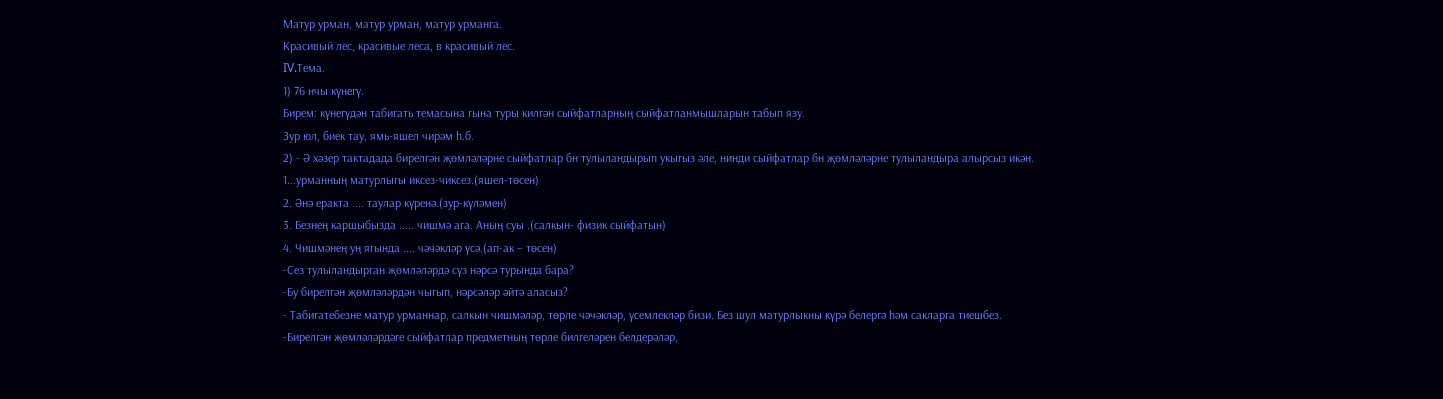Матур урман, матур урман, матур урманга.
Красивый лес, красивые леса, в красивый лес.
IV.Тема.
1) 76 нчы күнегү.
Бирем: күнегүдән табигать темасына гына туры килгән сыйфатларның сыйфатланмышларын табып язу.
Зур юл, биек тау, ямь-яшел чирәм һ.б.
2) - Ә хәзер тактадада бирелгән җөмләләрне сыйфатлар бн тулыландырып укыгыз әле, нинди сыйфатлар бн җөмләләрне тулыландыра алырсыз икән.
1...урманның матурлыгы иксез-чиксез.(яшел-төсен)
2. Әнә еракта .... таулар күренә.(зур-күләмен)
3. Безнең каршыбызда ..... чишмә ага. Аның суы .(салкын- физик сыйфатын)
4. Чишмәнең уң ягында .... чәчәкләр үсә.(ап-ак – төсен)
-Сез тулыландырган җөмләләрдә сүз нәрсә турында бара?
-Бу бирелгән җөмләләрдән чыгып, нәрсәләр әйтә аласыз?
- Табигатебезне матур урманнар, салкын чишмәләр, төрле чәчәкләр, үсемлекләр бизи. Без шул матурлыкны күрә белергә һәм сакларга тиешбез.
-Бирелгән җөмләләрдәге сыйфатлар предметның төрле билгеләрен белдерәләр,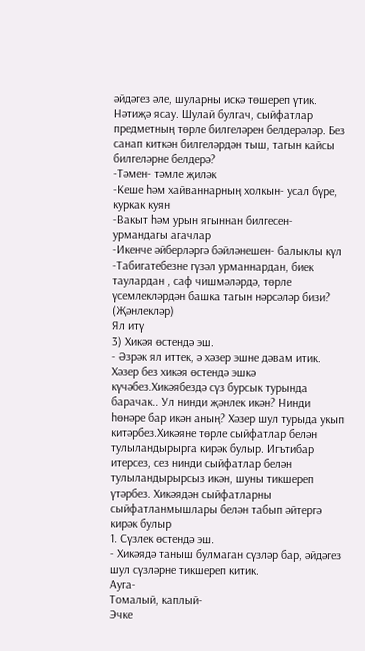әйдәгез әле, шуларны искә төшереп үтик.
Нәтиҗә ясау. Шулай булгач, сыйфатлар предметның төрле билгеләрен белдерәләр. Без санап киткән билгеләрдән тыш, тагын кайсы билгеләрне белдерә?
-Тәмен- тәмле җиләк
-Кеше һәм хайваннарның холкын- усал бүре, куркак куян
-Вакыт һәм урын ягыннан билгесен- урмандагы агачлар
-Икенче әйберләргә бәйләнешен- балыклы күл
-Табигатебезне гүзәл урманнардан, биек таулардан , саф чишмәләрдә, төрле үсемлекләрдән башка тагын нәрсәләр бизи? (Җәнлекләр)
Ял итү
3) Хикәя өстендә эш.
- Әзрәк ял иттек, ә хәзер эшне дәвам итик. Хәзер без хикәя өстендә эшкә күчәбез.Хикәябездә сүз бурсык турында барачак.. Ул нинди җәнлек икән? Нинди hөнәре бар икән аның? Хәзер шул турыда укып китәрбез.Хикәяне төрле сыйфатлар белән тулыландырырга кирәк булыр. Игътибар итерсез, сез нинди сыйфатлар белән тулыландырырсыз икән, шуны тикшереп үтәрбез. Хикәядән сыйфатларны сыйфатланмышлары белән табып әйтергә кирәк булыр
1. Сүзлек өстендә эш.
- Хикәядә таныш булмаган сүзләр бар, әйдәгез шул сүзләрне тикшереп китик.
Ауга-
Томалый, каплый-
Эчке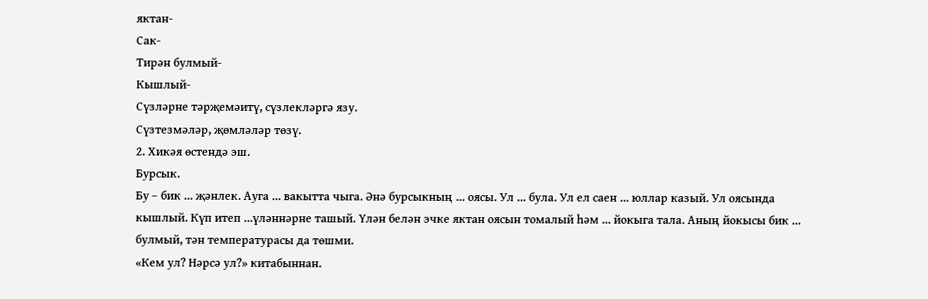яктан-
Сак-
Тирән булмый-
Кышлый-
Сүзләрне тәрҗемәитү, сүзлекләргә язу.
Сүзтезмәләр, җөмләләр төзү.
2. Хикәя өстендә эш.
Бурсык.
Бу – бик ... җәнлек. Ауга ... вакытта чыга. Әнә бурсыкның ... оясы. Ул ... була. Ул ел саен ... юллар казый. Ул оясында кышлый. Күп итеп ...үләннәрне ташый. Үлән белән эчке яктан оясын томалый hәм ... йокыга тала. Аның йокысы бик ... булмый, тән температурасы да төшми.
«Кем ул? Нәрсә ул?» китабыннан.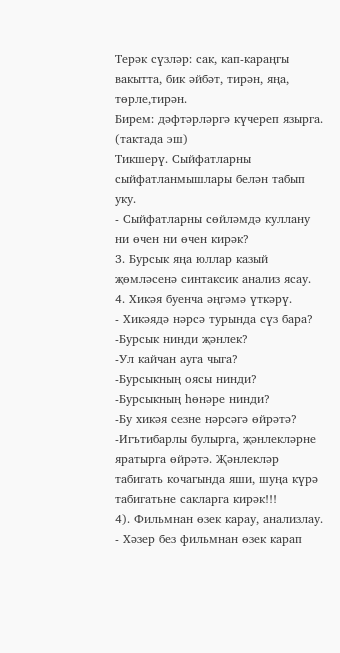Терәк сүзләр: сак, кап-караңгы вакытта, бик әйбәт, тирән, яңа, төрле,тирән.
Бирем: дәфтәрләргә күчереп язырга. (тактада эш)
Тикшерү. Сыйфатларны сыйфатланмышлары белән табып уку.
- Сыйфатларны сөйләмдә куллану ни өчен ни өчен кирәк?
3. Бурсык яңа юллар казый җөмләсенә синтаксик анализ ясау.
4. Хикәя буенча әңгәмә үткәрү.
- Хикәядә нәрсә турында сүз бара?
-Бурсык нинди җәнлек?
-Ул кайчан ауга чыга?
-Бурсыкның оясы нинди?
-Бурсыкның hөнәре нинди?
-Бу хикәя сезне нәрсәгә өйрәтә?
-Игътибарлы булырга, җәнлекләрне яратырга өйрәтә. Җәнлекләр табигать кочагында яши, шуңа күрә табигатьне сакларга кирәк!!!
4). Фильмнан өзек карау, анализлау.
- Хәзер без фильмнан өзек карап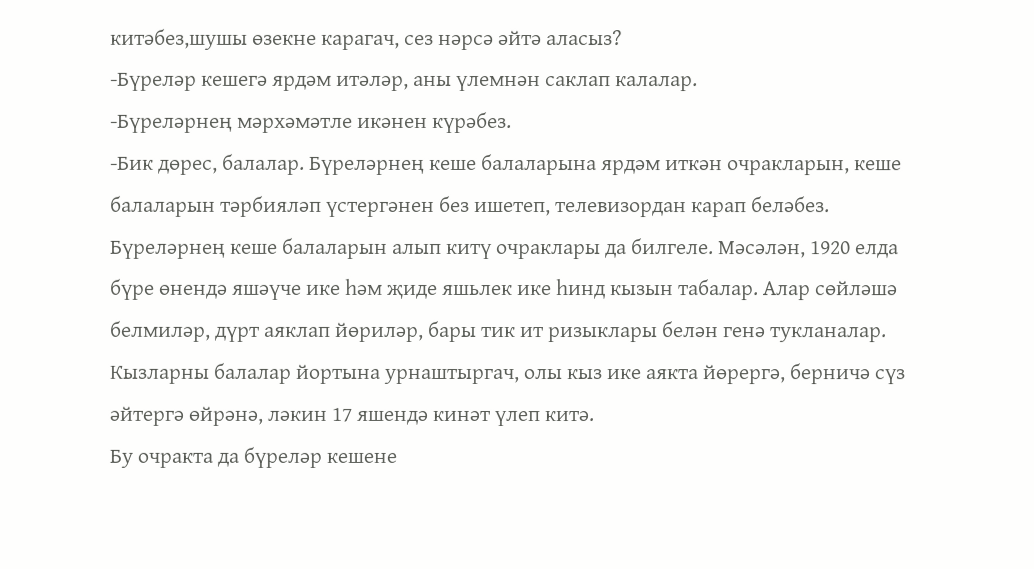китәбез,шушы өзекне карагач, сез нәрсә әйтә аласыз?
-Бүреләр кешегә ярдәм итәләр, аны үлемнән саклап калалар.
-Бүреләрнең мәрхәмәтле икәнен күрәбез.
-Бик дөрес, балалар. Бүреләрнең кеше балаларына ярдәм иткән очракларын, кеше балаларын тәрбияләп үстергәнен без ишетеп, телевизордан карап беләбез. Бүреләрнең кеше балаларын алып китү очраклары да билгеле. Мәсәлән, 1920 елда бүре өнендә яшәүче ике hәм җиде яшьлек ике hинд кызын табалар. Алар сөйләшә белмиләр, дүрт аяклап йөриләр, бары тик ит ризыклары белән генә тукланалар. Кызларны балалар йортына урнаштыргач, олы кыз ике аякта йөрергә, берничә сүз әйтергә өйрәнә, ләкин 17 яшендә кинәт үлеп китә.
Бу очракта да бүреләр кешене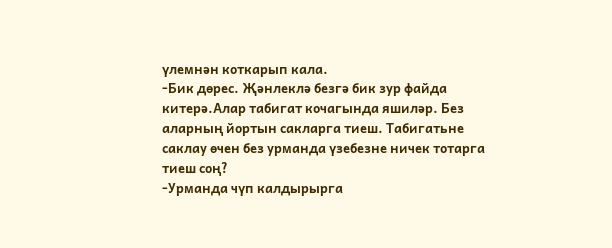үлемнән коткарып кала.
-Бик дөрес. Җәнлеклә безгә бик зур файда китерә.Алар табигат кочагында яшиләр. Без аларның йортын сакларга тиеш. Табигатьне саклау өчен без урманда үзебезне ничек тотарга тиеш соң?
-Урманда чүп калдырырга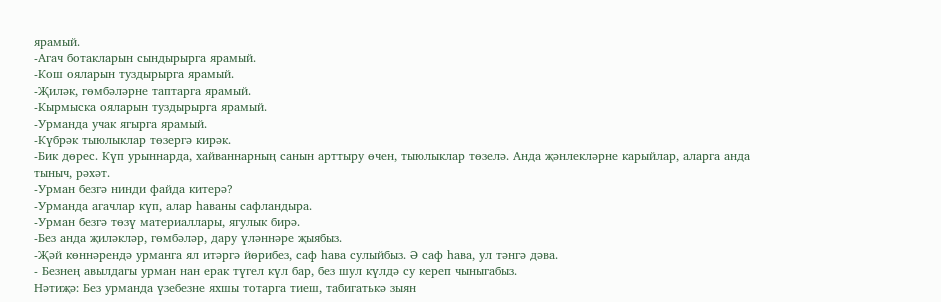ярамый.
-Агач ботакларын сындырырга ярамый.
-Кош ояларын туздырырга ярамый.
-Җиләк, гөмбәләрне таптарга ярамый.
-Кырмыска ояларын туздырырга ярамый.
-Урманда учак ягырга ярамый.
-Күбрәк тыюлыклар төзергә кирәк.
-Бик дөрес. Күп урыннарда, хайваннарның санын арттыру өчен, тыюлыклар төзелә. Анда җәнлекләрне карыйлар, аларга анда тыныч, рәхәт.
-Урман безгә нинди файда китерә?
-Урманда агачлар күп, алар hаваны сафландыра.
-Урман безгә төзү материаллары, ягулык бирә.
-Без анда җиләкләр, гөмбәләр, дару үләннәре җыябыз.
-Җәй көннәрендә урманга ял итәргә йөрибез, саф һава сулыйбыз. Ә саф һава, ул тәнгә дәва.
- Безнең авылдагы урман нан ерак түгел күл бар, без шул күлдә су кереп чыныгабыз.
Нәтиҗә: Без урманда үзебезне яхшы тотарга тиеш, табигатькә зыян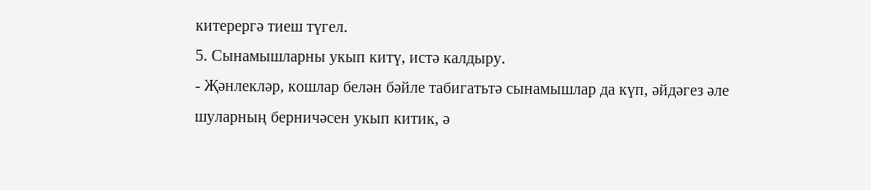китерергә тиеш түгел.
5. Сынамышларны укып китү, истә калдыру.
- Җәнлекләр, кошлар белән бәйле табигатьтә сынамышлар да күп, әйдәгез әле шуларның берничәсен укып китик, ә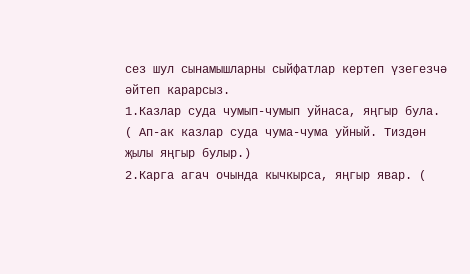сез шул сынамышларны сыйфатлар кертеп үзегезчә әйтеп карарсыз.
1.Казлар суда чумып-чумып уйнаса, яңгыр була. ( Ап-ак казлар суда чума-чума уйный. Тиздән җылы яңгыр булыр.)
2.Карга агач очында кычкырса, яңгыр явар. (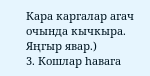Кара каргалар агач очында кычкыра. Яңгыр явар.)
3. Кошлар hавага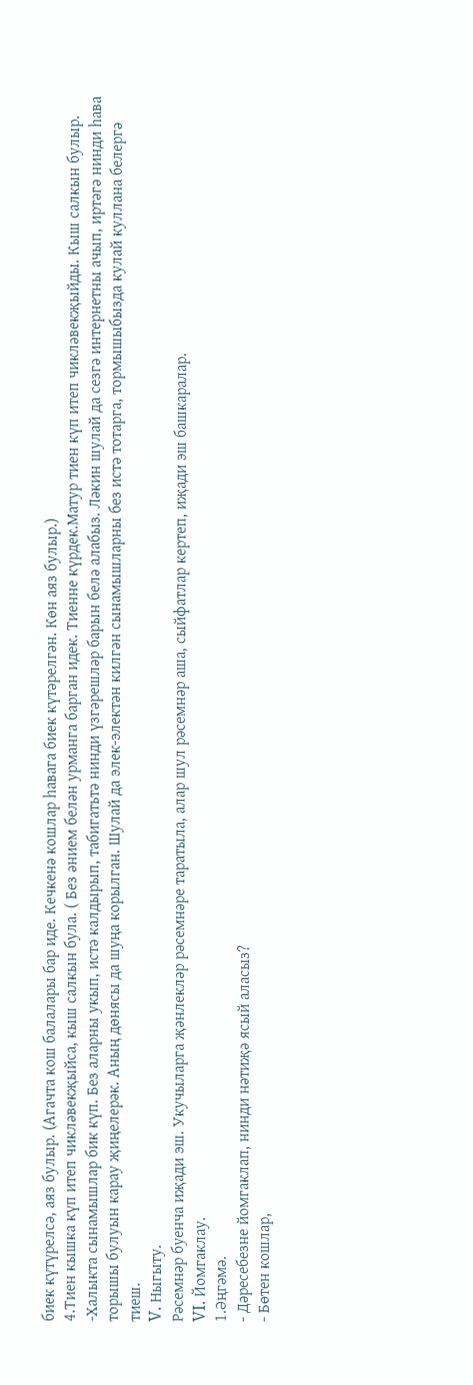биек күтүрелсә, аяз булыр. (Агачта кош балалары бар иде. Кечкенә кошлар hавага биек күтәрелгән. Көн аяз булыр.)
4.Тиен кышка күп итеп чикләвекҗыйса, кыш салкын була. ( Без әнием белән урманга барган идек. Тиенне күрдек.Матур тиен күп итеп чикләвекҗыйды. Кыш салкын булыр.
-Халыкта сынамышлар бик күп. Без аларны укып, истә калдырып, табигатьтә нинди үзгәрешләр барын белә алабыз. Ләкин шулай да сезгә интернетны ачып, иртәгә нинди hава торышы булуын карау җиңелерәк. Аның дөнясы да шуңа корылган. Шулай да элек-электән килгән сынамышларны без истә тотарга, тормышыбызда кулай куллана белергә тиеш.
V. Ныгыту.
Рәсемнәр буенча иҗади эш. Укучыларга җәнлекләр рәсемнәре таратыла, алар шул рәсемнәр аша, сыйфатлар кертеп, иҗади эш башкаралар.
VI. Йомгаклау.
1.Әңгәмә.
- Дәресебезне йомгаклап, нинди нәтиҗә ясый аласыз?
- Бөтен кошлар,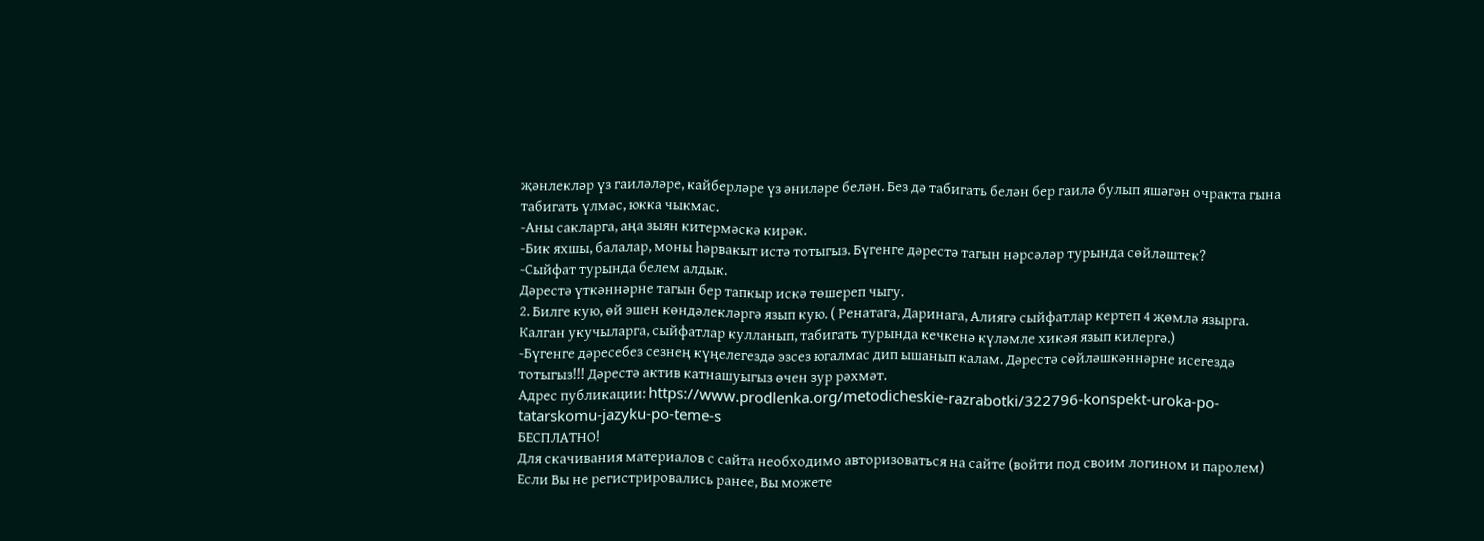җәнлекләр үз гаиләләре, кайберләре үз әниләре белән. Без дә табигать белән бер гаилә булып яшәгән очракта гына табигать үлмәс, юкка чыкмас.
-Аны сакларга, аңа зыян китермәскә кирәк.
-Бик яхшы, балалар, моны hәрвакыт истә тотыгыз. Бүгенге дәрестә тагын нәрсәләр турында сөйләштек?
-Сыйфат турында белем алдык.
Дәрестә үткәннәрне тагын бер тапкыр искә төшереп чыгу.
2. Билге кую, өй эшен көндәлекләргә язып кую. ( Ренатага, Даринага, Алиягә сыйфатлар кертеп 4 җөмлә язырга. Калган укучыларга, сыйфатлар кулланып, табигать турында кечкенә күләмле хикәя язып килергә.)
-Бүгенге дәресебез сезнең күңелегездә эзсез югалмас дип ышанып калам. Дәрестә сөйләшкәннәрне исегездә тотыгыз!!! Дәрестә актив катнашуыгыз өчен зур рәхмәт.
Адрес публикации: https://www.prodlenka.org/metodicheskie-razrabotki/322796-konspekt-uroka-po-tatarskomu-jazyku-po-teme-s
БЕСПЛАТНО!
Для скачивания материалов с сайта необходимо авторизоваться на сайте (войти под своим логином и паролем)
Если Вы не регистрировались ранее, Вы можете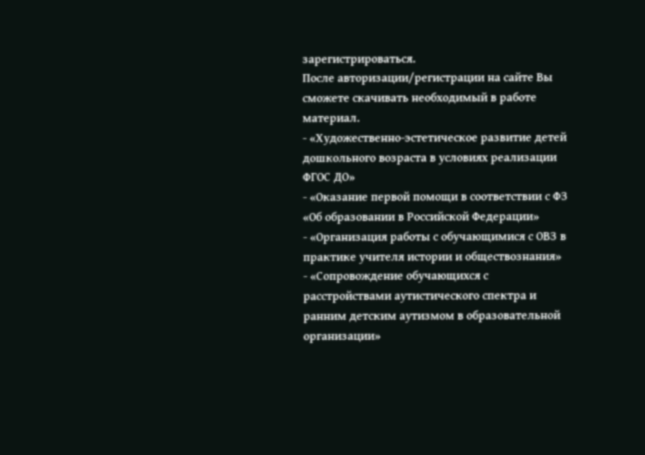зарегистрироваться.
После авторизации/регистрации на сайте Вы сможете скачивать необходимый в работе материал.
- «Художественно-эстетическое развитие детей дошкольного возраста в условиях реализации ФГОС ДО»
- «Оказание первой помощи в соответствии с ФЗ «Об образовании в Российской Федерации»
- «Организация работы с обучающимися с ОВЗ в практике учителя истории и обществознания»
- «Сопровождение обучающихся с расстройствами аутистического спектра и ранним детским аутизмом в образовательной организации»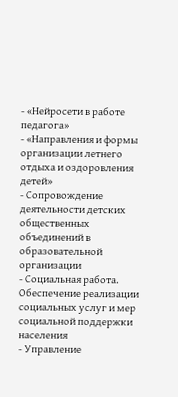- «Нейросети в работе педагога»
- «Направления и формы организации летнего отдыха и оздоровления детей»
- Сопровождение деятельности детских общественных объединений в образовательной организации
- Социальная работа. Обеспечение реализации социальных услуг и мер социальной поддержки населения
- Управление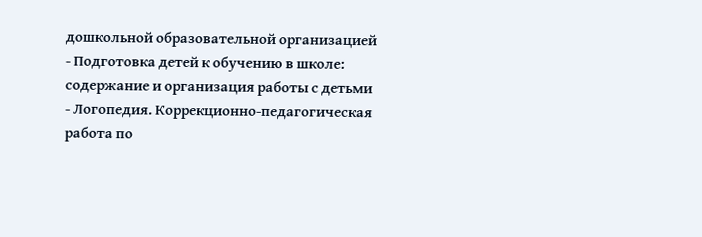дошкольной образовательной организацией
- Подготовка детей к обучению в школе: содержание и организация работы с детьми
- Логопедия. Коррекционно-педагогическая работа по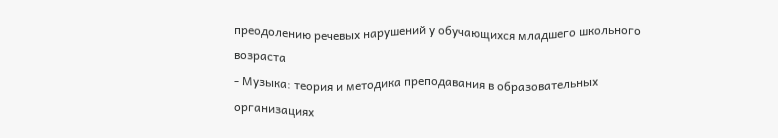преодолению речевых нарушений у обучающихся младшего школьного возраста
- Музыка: теория и методика преподавания в образовательных организациях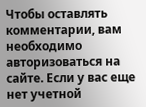Чтобы оставлять комментарии, вам необходимо авторизоваться на сайте. Если у вас еще нет учетной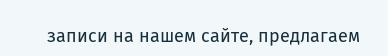записи на нашем сайте, предлагаем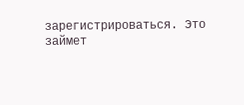зарегистрироваться. Это займет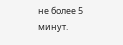не более 5 минут.